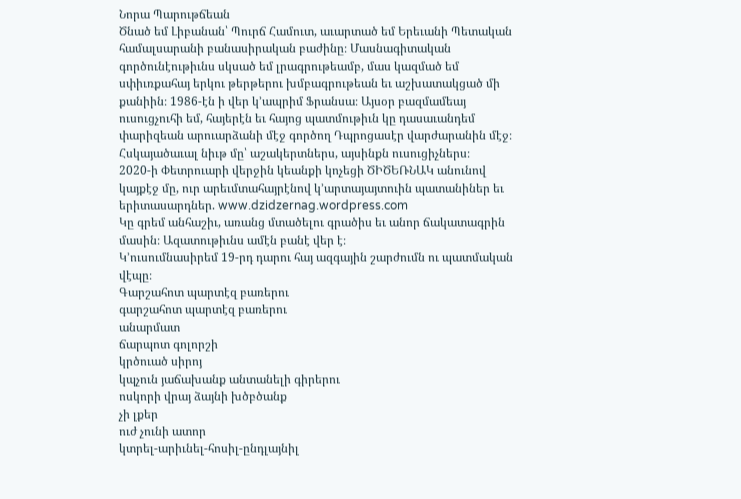Նորա Պարութճեան
Ծնած եմ Լիբանան՝ Պուրճ Համուտ, աւարտած եմ Երեւանի Պետական համալսարանի բանասիրական բաժինը։ Մասնագիտական գործունէութիւնս սկսած եմ լրագրութեամբ, մաս կազմած եմ սփիւռքահայ երկու թերթերու խմբագրութեան եւ աշխատակցած մի քանիին։ 1986-էն ի վեր կ’ապրիմ Ֆրանսա։ Այսօր բազմամեայ ուսուցչուհի եմ, հայերէն եւ հայոց պատմութիւն կը դասաւանդեմ փարիզեան արուարձանի մէջ գործող Դպրոցասէր վարժարանին մէջ։ Հսկայածաւալ նիւթ մը՝ աշակերտներս, այսինքն ուսուցիչներս։
2020-ի Փետրուարի վերջին կեանքի կոչեցի ԾԻԾԵՌՆԱԿ անունով կայքէջ մը, ուր արեւմտահայրէնով կ’արտայայտուին պատանիներ եւ երիտասարդներ. www.dzidzernag.wordpress.com
Կը գրեմ անհաշիւ, առանց մտածելու գրածիս եւ անոր ճակատագրին մասին։ Ազատութիւնս ամէն բանէ վեր է։
Կ’ուսումնասիրեմ 19-րդ դարու հայ ազգային շարժումն ու պատմական վէպը։
Գարշահոտ պարտէզ բառերու
գարշահոտ պարտէզ բառերու
անարմատ
ճարպոտ գոլորշի
կրծուած սիրոյ
կպչուն յաճախանք անտանելի գիրերու
ոսկորի վրայ ձայնի խծբծանք
չի լքեր
ուժ չունի ատոր
կտրել-արիւնել-հոսիլ-ընդլայնիլ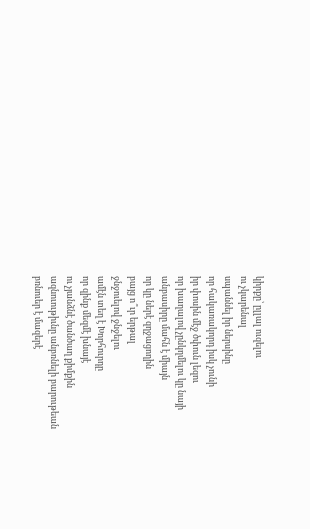կիրքը՝ ըլլալ ուզելու
ու չկարենալ
սպաննել իր ներսինը
որ հակառակորդ իսկ չունի
իր փոսին մէջ ծփուն լեզու
որ խաղալով չընկղմելու կը նայի
անբասիրը մահն է միայն
որ կը ներէ զղջացողին
բայց ո՞ւր երթալ
ջնջուելով ջնջելու
ամէն տեղ է Խորհուրդը
որ զինք մեզմէ խնայէ
ու չյանձնէ ծանծաղ քիմքին
ազնուութիւնը անբռնելի բարութեան
բռնուեր է մազերէ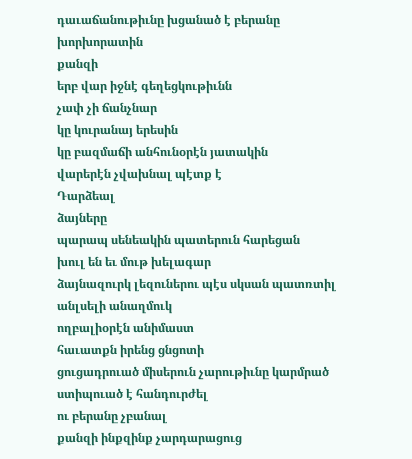դաւաճանութիւնը խցանած է բերանը
խորխորատին
քանզի
երբ վար իջնէ գեղեցկութիւնն
չափ չի ճանչնար
կը կուրանայ երեսին
կը բազմաճի անհունօրէն յատակին
վարերէն չվախնալ պէտք է
Դարձեալ
ձայները
պարապ սենեակին պատերուն հարեցան
խուլ են եւ մութ խելագար
ձայնազուրկ լեզուներու պէս սկսան պատռտիլ
անլսելի անաղմուկ
ողբալիօրէն անիմաստ
հաւատքն իրենց ցնցոտի
ցուցադրուած միսերուն չարութիւնը կարմրած
ստիպուած է հանդուրժել
ու բերանը չբանալ
քանզի ինքզինք չարդարացուց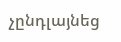չընդլայնեց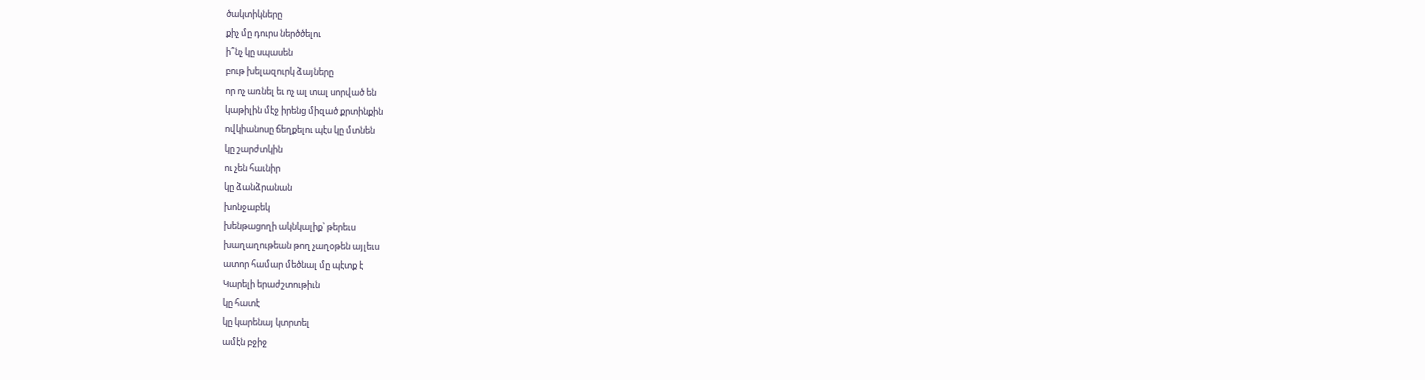ծակտիկները
քիչ մը դուրս ներծծելու
ի՞նչ կը սպասեն
բութ խելազուրկ ձայները
որ ոչ առնել եւ ոչ ալ տալ սորված են
կաթիլին մէջ իրենց միզած քրտինքին
ովկիանոսը ճեղքելու պէս կը մտնեն
կը շարժտկին
ու չեն հաւնիր
կը ձանձրանան
խոնջաբեկ
խենթացողի ակնկալիք՝ թերեւս
խաղաղութեան թող չաղօթեն այլեւս
ատոր համար մեծնալ մը պէտք է
Կարելի երաժշտութիւն
կը հատէ
կը կարենայ կտրտել
ամէն բջիջ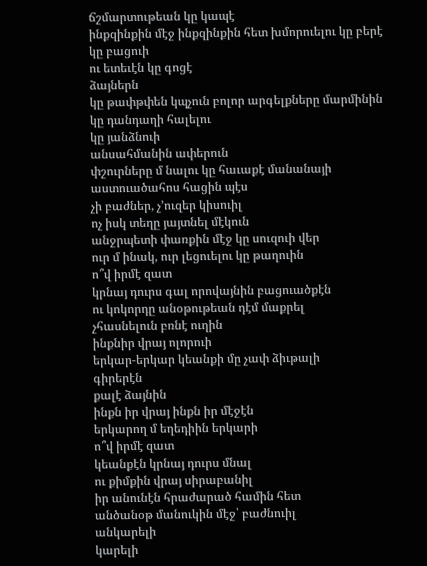ճշմարտութեան կը կապէ
ինքզինքին մէջ ինքզինքին հետ խմորուելու կը բերէ
կը բացուի
ու ետեւէն կը գոցէ
ձայներն
կը թափթփեն կպչուն բոլոր արգելքները մարմինին
կը դանդաղի հալելու
կը յանձնուի
անսահմանին ափերուն
փշուրները մ նալու կը հաւաքէ մանանայի աստուածահոս հացին պէս
չի բաժներ, չ’ուզեր կիսուիլ
ոչ իսկ տեղը յայտնել մէկուն
անջրպետի փառքին մէջ կը սուզուի վեր
ուր մ ինակ, ուր լեցուելու կը թաղուին
ո՞վ իրմէ զատ
կրնայ դուրս գալ որովայնին բացուածքէն
ու կոկորդը անօթութեան դէմ մաքրել
չհասնելուն բռնէ ուղին
ինքնիր վրայ ոլորուի
երկար-երկար կեանքի մը չափ ձիւթալի
գիրերէն
քալէ ձայնին
ինքն իր վրայ ինքն իր մէջէն
երկարող մ եղեդիին երկարի
ո՞վ իրմէ զատ
կեանքէն կրնայ դուրս մնալ
ու քիմքին վրայ սիրաբանիլ
իր անունէն հրաժարած համին հետ
անծանօթ մանուկին մէջ՝ բաժնուիլ
անկարելի
կարելի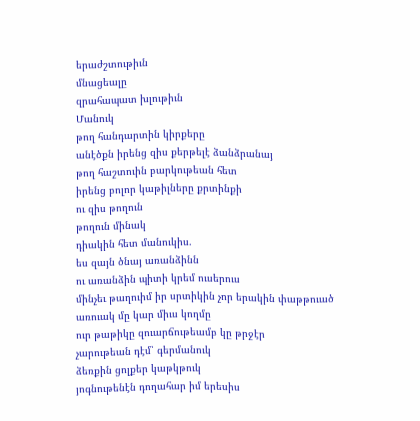երաժշտութիւն
մնացեալը
զրահապատ խլութիւն
Մանուկ
թող հանդարտին կիրքերը
անէծքն իրենց զիս քերթելէ ձանձրանայ
թող հաշտուին բարկութեան հետ
իրենց բոլոր կաթիլները քրտինքի
ու զիս թողուն
թողուն մինակ
դիակին հետ մանուկիս.
ես զայն ծնայ առանձինն
ու առանձին պիտի կրեմ ուսերուս
մինչեւ թաղուիմ իր սրտիկին չոր երակին փաթթուած
առուակ մը կար միւս կողմը
ուր թաթիկը զուարճութեամբ կը թրջէր
չարութեան դէմ՝ գերմանուկ
ձեռքին ցոլքեր կաթկթուկ
յոգնութենէն դողահար իմ երեսիս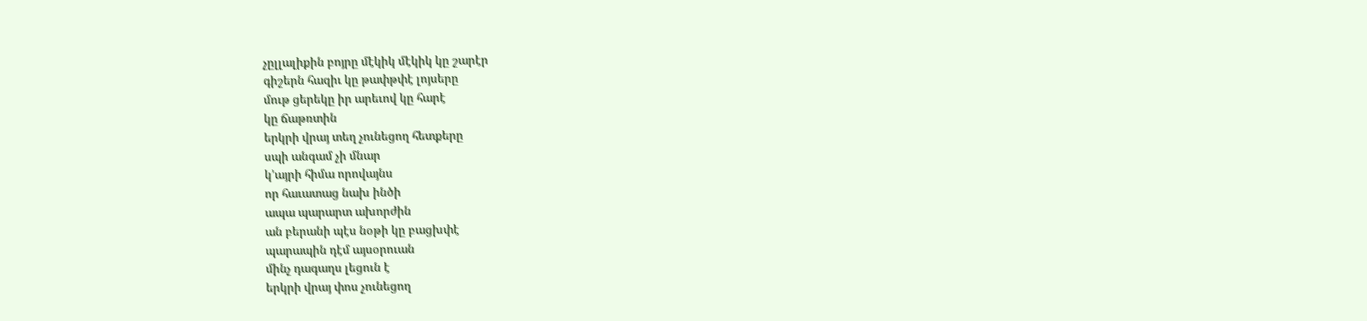չըլլալիքին բոյրը մէկիկ մէկիկ կը շարէր
գիշերն հազիւ կը թափթփէ լոյսերը
մութ ցերեկը իր արեւով կը հարէ
կը ճաթռտին
երկրի վրայ տեղ չունեցող հետքերը
սպի անգամ չի մնար
կ’այրի հիմա որովայնս
որ հաւատաց նախ ինծի
ապա պարարտ ախորժին
ան բերանի պէս նօթի կը բացխփէ
պարապին դէմ այսօրուան
մինչ դագաղս լեցուն է
երկրի վրայ փոս չունեցող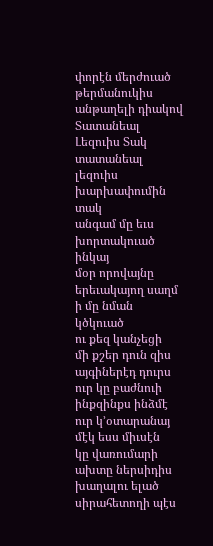փորէն մերժուած թերմանուկիս
անթաղելի դիակով
Տատանեալ Լեզուիս Տակ
տատանեալ լեզուիս խարխափումին տակ
անգամ մը եւս խորտակուած ինկայ
մօր որովայնը երեւակայող սաղմ ի մը նման
կծկուած
ու քեզ կանչեցի
մի քշեր դուն զիս
այգիներէդ դուրս
ուր կը բաժնուի
ինքզինքս ինձմէ
ուր կ’օտարանայ մէկ եսս միւսէն
կը վառումարի ախտը ներսիդիս
խաղալու ելած սիրահետողի պէս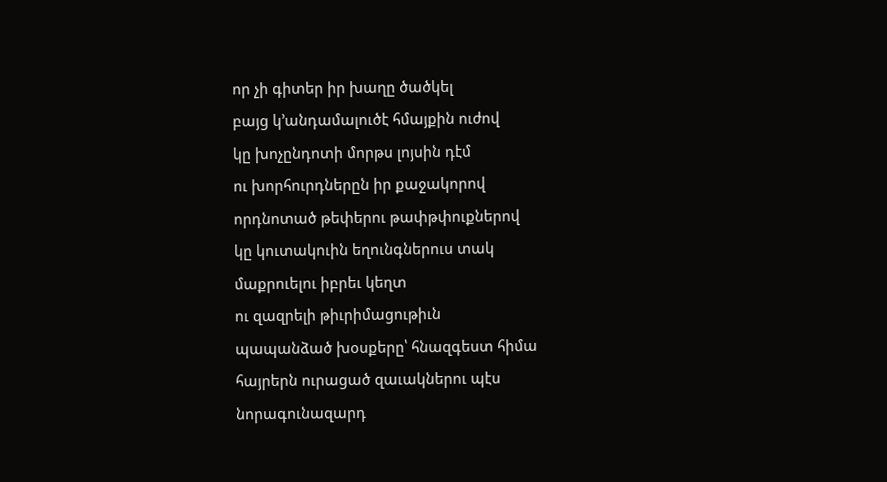որ չի գիտեր իր խաղը ծածկել
բայց կ’անդամալուծէ հմայքին ուժով
կը խոչընդոտի մորթս լոյսին դէմ
ու խորհուրդներըն իր քաջակորով
որդնոտած թեփերու թափթփուքներով
կը կուտակուին եղունգներուս տակ
մաքրուելու իբրեւ կեղտ
ու զազրելի թիւրիմացութիւն
պապանձած խօսքերը՝ հնազգեստ հիմա
հայրերն ուրացած զաւակներու պէս
նորագունազարդ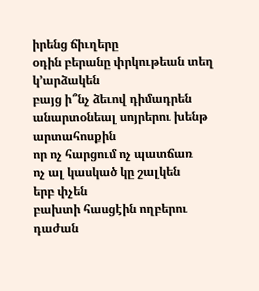իրենց ճիւղերը
օդին բերանը փրկութեան տեղ կ’արձակեն
բայց ի՞նչ ձեւով դիմադրեն
անարտօնեալ սոյրերու խենթ արտահոսքին
որ ոչ հարցում ոչ պատճառ
ոչ ալ կասկած կը շալկեն
երբ փչեն
բախտի հասցէին ողբերու դաժան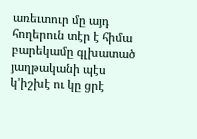առեւտուր մը այդ հողերուն տէր է հիմա
բարեկամը գլխատած
յաղթականի պէս
կ’իշխէ ու կը ցրէ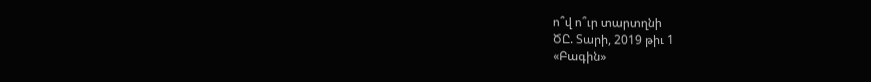ո՞վ ո՞ւր տարտղնի
ԾԸ. Տարի, 2019 թիւ 1
«Բագին»